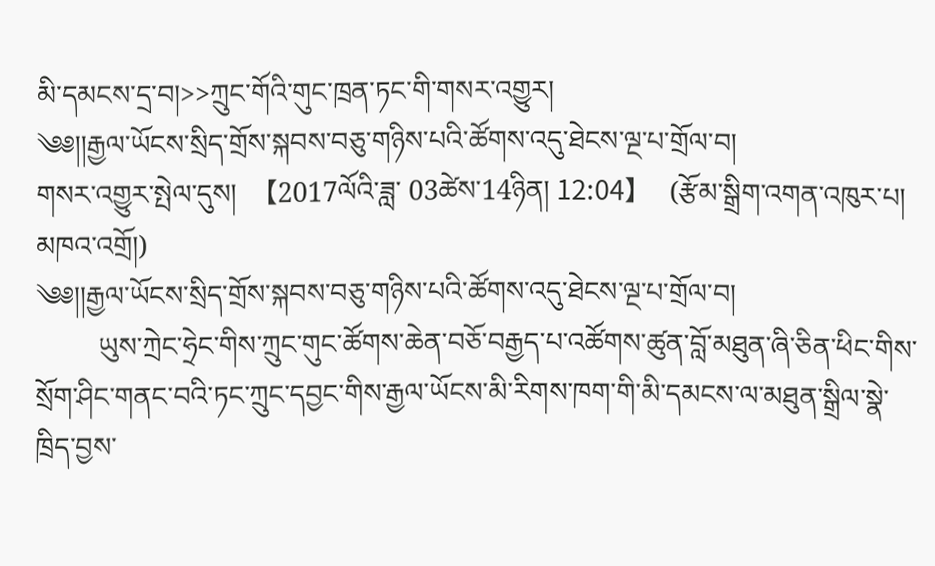མི་དམངས་དྲ་བ།>>ཀྲུང་གོའི་གུང་ཁྲན་ཏང་གི་གསར་འགྱུར།
༄༅།།རྒྱལ་ཡོངས་སྲིད་གྲོས་སྐབས་བཅུ་གཉིས་པའི་ཚོགས་འདུ་ཐེངས་ལྔ་པ་གྲོལ་བ།
གསར་འགྱུར་སྤེལ་དུས།  【2017ལོའི་ཟླ་ 03ཚེས་14ཉིན། 12:04】   (རྩོམ་སྒྲིག་འགན་འཁུར་པ། མཁའ་འགྲོ།)
༄༅།།རྒྱལ་ཡོངས་སྲིད་གྲོས་སྐབས་བཅུ་གཉིས་པའི་ཚོགས་འདུ་ཐེངས་ལྔ་པ་གྲོལ་བ།
         ཡུས་ཀྲེང་ཧྲེང་གིས་ཀྲུང་གུང་ཚོགས་ཆེན་བཅོ་བརྒྱད་པ་འཚོགས་ཚུན་བློ་མཐུན་ཞི་ཅིན་ཕིང་གིས་སྲོག་ཤིང་གནང་བའི་ཏང་ཀྲུང་དབྱང་གིས་རྒྱལ་ཡོངས་མི་རིགས་ཁག་གི་མི་དམངས་ལ་མཐུན་སྒྲིལ་སྣེ་ཁྲིད་བྱས་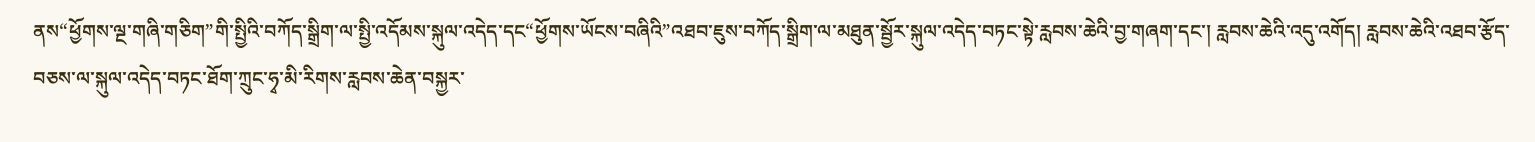ནས“ཕྱོགས་ལྔ་གཞི་གཅིག”གི་སྤྱིའི་བཀོད་སྒྲིག་ལ་སྤྱི་འདོམས་སྐུལ་འདེད་དང“ཕྱོགས་ཡོངས་བཞིའི”འཐབ་ཇུས་བཀོད་སྒྲིག་ལ་མཐུན་སྦྱོར་སྐུལ་འདེད་བཏང་སྟེ་རླབས་ཆེའི་བྱ་གཞག་དང་། རླབས་ཆེའི་འདུ་འགོད། རླབས་ཆེའི་འཐབ་རྩོད་བཅས་ལ་སྐུལ་འདེད་བཏང་ཐོག་ཀྲུང་ཧྭ་མི་རིགས་རླབས་ཆེན་བསྐྱར་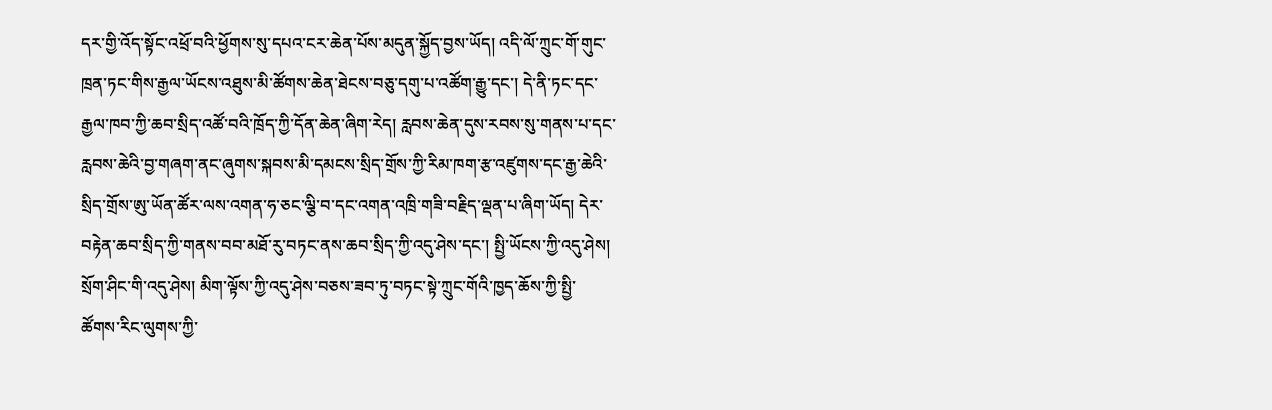དར་གྱི་འོད་སྟོང་འཕྲོ་བའི་ཕྱོགས་སུ་དཔའ་ངར་ཆེན་པོས་མདུན་སྐྱོད་བྱས་ཡོད། འདི་ལོ་ཀྲུང་གོ་གུང་ཁྲན་ཏང་གིས་རྒྱལ་ཡོངས་འཐུས་མི་ཚོགས་ཆེན་ཐེངས་བཅུ་དགུ་པ་འཚོག་རྒྱུ་དང་། དེ་ནི་ཏང་དང་རྒྱལ་ཁབ་ཀྱི་ཆབ་སྲིད་འཚོ་བའི་ཁྲོད་ཀྱི་དོན་ཆེན་ཞིག་རེད། རླབས་ཆེན་དུས་རབས་སུ་གནས་པ་དང་རླབས་ཆེའི་བྱ་གཞག་ནང་ཞུགས་སྐབས་མི་དམངས་སྲིད་གྲོས་ཀྱི་རིམ་ཁག་རྩ་འཛུགས་དང་རྒྱ་ཆེའི་སྲིད་གྲོས་ཨུ་ཡོན་ཚོར་ལས་འགན་ཧ་ཅང་ལྕི་བ་དང་འགན་འཁྲི་གཟི་བརྗིད་ལྡན་པ་ཞིག་ཡོད། དེར་བརྟེན་ཆབ་སྲིད་ཀྱི་གནས་བབ་མཐོ་རུ་བཏང་ནས་ཆབ་སྲིད་ཀྱི་འདུ་ཤེས་དང་། སྤྱི་ཡོངས་ཀྱི་འདུ་ཤེས། སྲོག་ཤིང་གི་འདུ་ཤེས། མིག་ལྟོས་ཀྱི་འདུ་ཤེས་བཅས་ཟབ་ཏུ་བཏང་སྟེ་ཀྲུང་གོའི་ཁྱད་ཆོས་ཀྱི་སྤྱི་ཚོགས་རིང་ལུགས་ཀྱི་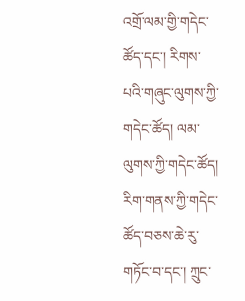འགྲོ་ལམ་གྱི་གདེང་ཚོད་དང་། རིགས་པའི་གཞུང་ལུགས་ཀྱི་གདེང་ཚོད། ལམ་ལུགས་ཀྱི་གདེང་ཚོད། རིག་གནས་ཀྱི་གདེང་ཚོད་བཅས་ཆེ་རུ་གཏོང་བ་དང་། ཀྲུང་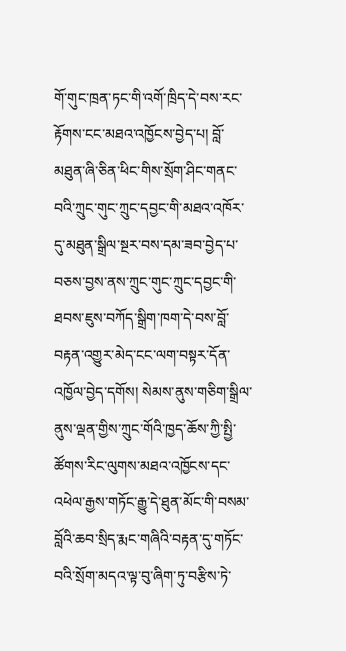གོ་གུང་ཁྲན་ཏང་གི་འགོ་ཁྲིད་དེ་བས་རང་རྟོགས་ངང་མཐའ་འཁྱོངས་བྱེད་པ། བློ་མཐུན་ཞི་ཅིན་ཕིང་གིས་སྲོག་ཤིང་གནང་བའི་ཀྲུང་གུང་ཀྲུང་དབྱང་གི་མཐའ་འཁོར་དུ་མཐུན་སྒྲིལ་སྔར་བས་དམ་ཟབ་བྱེད་པ་བཅས་བྱས་ནས་ཀྲུང་གུང་ཀྲུང་དབྱང་གི་ཐབས་ཇུས་བཀོད་སྒྲིག་ཁག་དེ་བས་བློ་བརྟན་འགྱུར་མེད་ངང་ལག་བསྟར་དོན་འཁྱོལ་བྱེད་དགོས། སེམས་ནུས་གཅིག་སྒྲིལ་ནུས་ལྡན་གྱིས་ཀྲུང་གོའི་ཁྱད་ཆོས་ཀྱི་སྤྱི་ཚོགས་རིང་ལུགས་མཐའ་འཁྱོངས་དང་འཕེལ་རྒྱས་གཏོང་རྒྱུ་དེ་ཐུན་མོང་གི་བསམ་བློའི་ཆབ་སྲིད་རྨང་གཞིའི་བརྟན་དུ་གཏོང་བའི་སྲོག་མདའ་ལྟ་བུ་ཞིག་ཏུ་བརྩིས་ཏེ་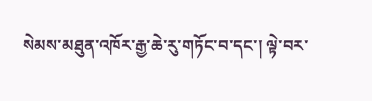སེམས་མཐུན་འཁོར་རྒྱ་ཆེ་རུ་གཏོང་བ་དང་། ལྟེ་བར་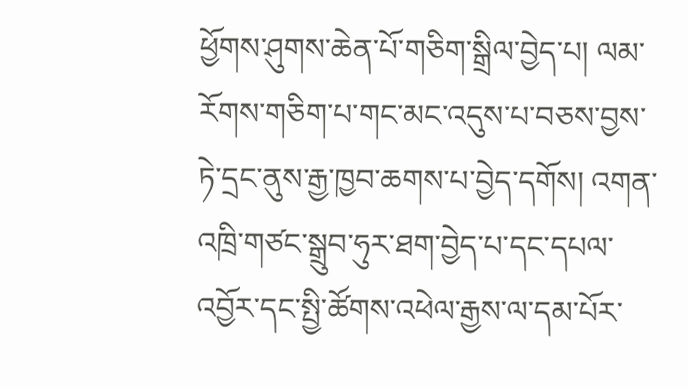ཕྱོགས་ཤུགས་ཆེན་པོ་གཅིག་སྒྲིལ་བྱེད་པ། ལམ་རོགས་གཅིག་པ་གང་མང་འདུས་པ་བཅས་བྱས་ཏེ་དྲང་ནུས་རྒྱ་ཁྱབ་ཆགས་པ་བྱེད་དགོས། འགན་འཁྲི་གཙང་སྒྲུབ་ཧུར་ཐག་བྱེད་པ་དང་དཔལ་འབྱོར་དང་སྤྱི་ཚོགས་འཕེལ་རྒྱས་ལ་དམ་པོར་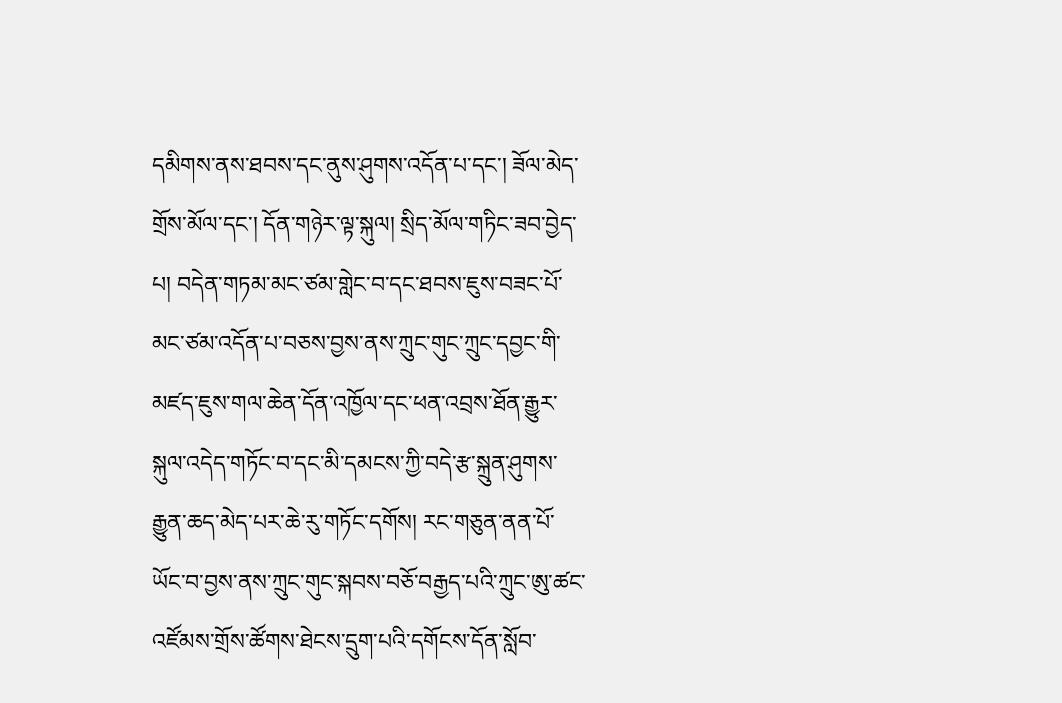དམིགས་ནས་ཐབས་དང་ནུས་ཤུགས་འདོན་པ་དང་། ཟོལ་མེད་གྲོས་མོལ་དང་། དོན་གཉེར་ལྟ་སྐུལ། སྲིད་མོལ་གཏིང་ཟབ་བྱེད་པ། བདེན་གཏམ་མང་ཙམ་གླེང་བ་དང་ཐབས་ཇུས་བཟང་པོ་མང་ཙམ་འདོན་པ་བཅས་བྱས་ནས་ཀྲུང་གུང་ཀྲུང་དབྱང་གི་མཛད་ཇུས་གལ་ཆེན་དོན་འཁྱོལ་དང་ཕན་འབྲས་ཐོན་རྒྱུར་སྐུལ་འདེད་གཏོང་བ་དང་མི་དམངས་ཀྱི་བདེ་རྩ་སྐྲུན་ཤུགས་རྒྱུན་ཆད་མེད་པར་ཆེ་རུ་གཏོང་དགོས། རང་གཅུན་ནན་པོ་ཡོང་བ་བྱས་ནས་ཀྲུང་གུང་སྐབས་བཅོ་བརྒྱད་པའི་ཀྲུང་ཨུ་ཚང་འཛོམས་གྲོས་ཚོགས་ཐེངས་དྲུག་པའི་དགོངས་དོན་སློབ་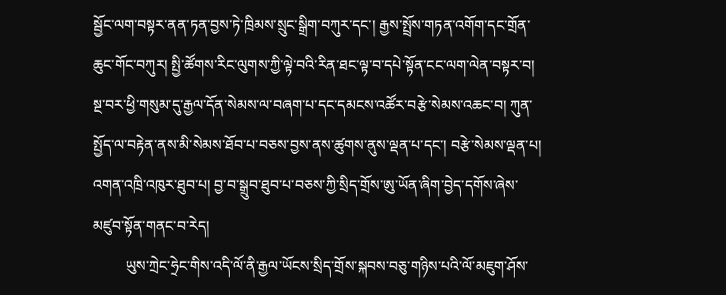སྦྱོང་ལག་བསྟར་ནན་ཏན་བྱས་ཏེ་ཁྲིམས་སྲུང་སྒྲིག་བཀུར་དང་། རྒྱས་སྤྲོས་གཏན་འགོག་དང་གྲོན་ཆུང་གོང་བཀུར། སྤྱི་ཚོགས་རིང་ལུགས་ཀྱི་ལྟེ་བའི་རིན་ཐང་ལྟ་བ་དཔེ་སྟོན་ངང་ལག་ལེན་བསྟར་བ། སྔ་བར་ཕྱི་གསུམ་དུ་རྒྱལ་དོན་སེམས་ལ་བཞག་པ་དང་དམངས་འཚོར་བརྩེ་སེམས་འཆང་བ། ཀུན་སྤྱོད་ལ་བརྟེན་ནས་མི་སེམས་ཐོབ་པ་བཅས་བྱས་ནས་ཚུགས་ནུས་ལྡན་པ་དང་། བརྩེ་སེམས་ལྡན་པ། འགན་འཁྲི་འཁུར་ཐུབ་པ། བྱ་བ་སྒྲུབ་ཐུབ་པ་བཅས་ཀྱི་སྲིད་གྲོས་ཨུ་ཡོན་ཞིག་བྱེད་དགོས་ཞེས་མཛུབ་སྟོན་གནང་བ་རེད།
         ཡུས་ཀྲེང་ཧྲེང་གིས་འདི་ལོ་ནི་རྒྱལ་ཡོངས་སྲིད་གྲོས་སྐབས་བཅུ་གཉིས་པའི་ལོ་མཇུག་ཤོས་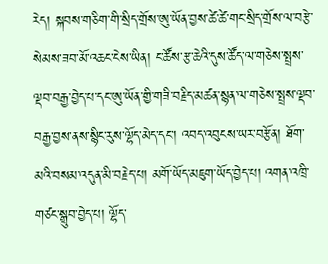རེད། སྐབས་གཅིག་གི་སྲིད་གྲོས་ཨུ་ཡོན་བྱས་ཚེ་ཚེ་གང་སྲིད་གྲོས་ལ་བརྩེ་སེམས་ཟབ་མོ་འཆང་ངེས་ཡིན། ང་ཚོས་རྩ་ཆེའི་དུས་ཚོད་ལ་གཅེས་སྤྲས་ལྡབ་བརྒྱ་བྱེད་པ་དང་ཨུ་ཡོན་གྱི་གཟི་བརྗིད་མཚན་སྙན་ལ་གཅེས་སྤྲས་ལྡབ་བརྒྱ་བྱས་ནས་སྙིང་རུས་ལྷོད་མེད་དང་། འབད་འབུངས་ཡར་བརྩོན། ཐོག་མའི་བསམ་འདུན་མི་བརྗེད་པ། མགོ་ཡོད་མཇུག་ཡོད་བྱེད་པ། འགན་འཁྲི་གཙང་སྒྲུབ་བྱེད་པ། ལྷོད་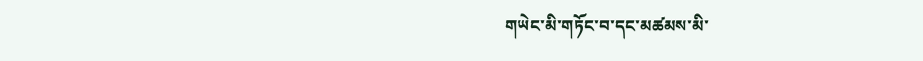གཡེང་མི་གཏོང་བ་དང་མཚམས་མི་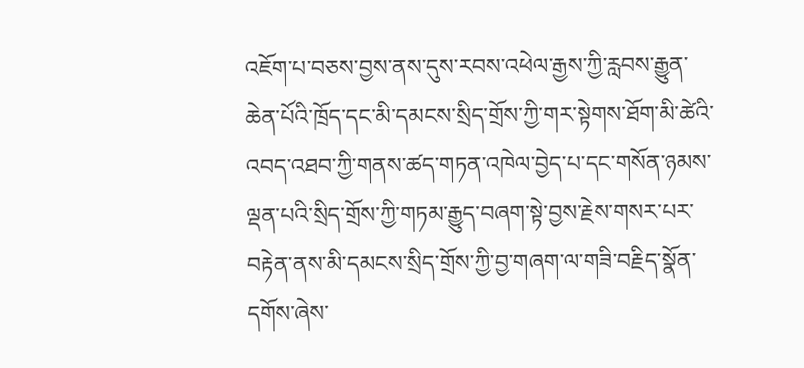འཇོག་པ་བཅས་བྱས་ནས་དུས་རབས་འཕེལ་རྒྱས་ཀྱི་རླབས་རྒྱུན་ཆེན་པོའི་ཁྲོད་དང་མི་དམངས་སྲིད་གྲོས་ཀྱི་གར་སྟེགས་ཐོག་མི་ཚེའི་འབད་འཐབ་ཀྱི་གནས་ཚད་གཏན་འཁེལ་བྱེད་པ་དང་གསོན་ཉམས་ལྡན་པའི་སྲིད་གྲོས་ཀྱི་གཏམ་རྒྱུད་བཞག་སྟེ་བྱས་རྗེས་གསར་པར་བརྟེན་ནས་མི་དམངས་སྲིད་གྲོས་ཀྱི་བྱ་གཞག་ལ་གཟི་བརྗིད་སྣོན་དགོས་ཞེས་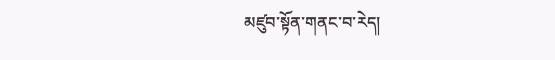མཛུབ་སྟོན་གནང་བ་རེད།